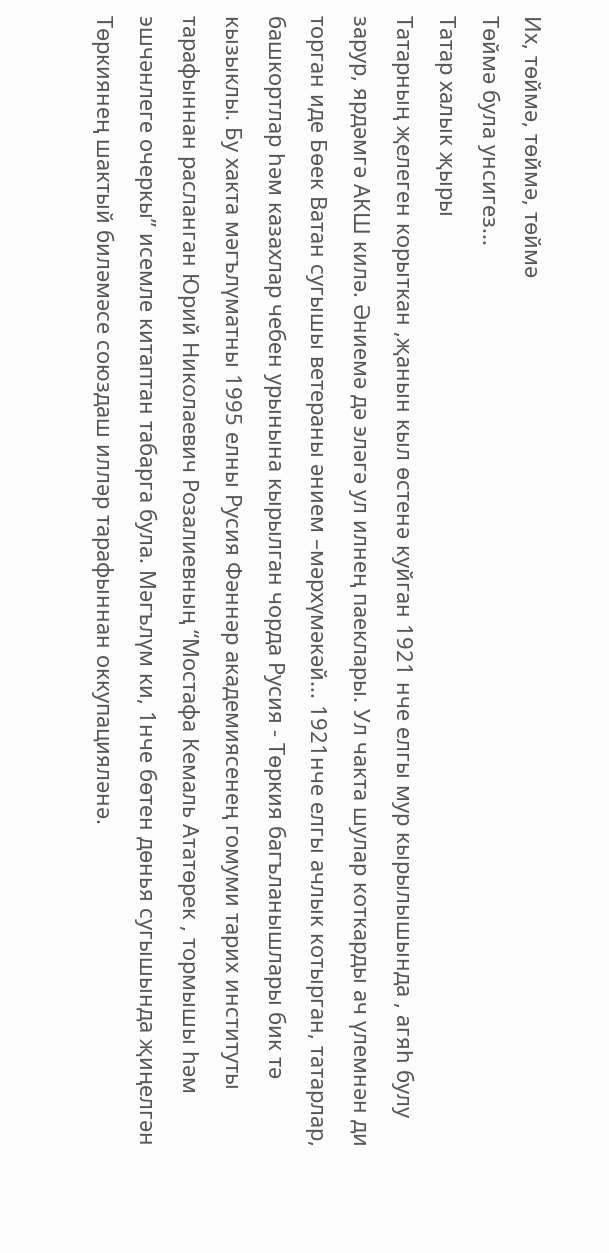Их, төймә, төймә, төймә
Төймә була унсигез...
Татар халык җыры
Татарның җелеген корыткан ,җанын кыл өстенә куйган 1921 нче елгы мур кырылышында , агяһ булу зарур, ярдәмгә АКШ килә. Әниемә дә эләгә ул илнең паеклары. Ул чакта шулар коткарды ач үлемнән ди торган иде Бөек Ватан сугышы ветераны әнием –мәрхүмәкәй... 1921нче елгы ачлык котырган, татарлар, башкортлар һәм казахлар чебен урынына кырылган чорда Русия - Төркия багъланышлары бик тә кызыклы. Бу хакта мәгълүматны 1995 елны Русия Фәннәр академиясенең гомуми тарих институты тарафыннан расланган Юрий Николаевич Розалиевның “Мостафа Кемаль Ататөрек , тормышы һәм эшчәнлеге очеркы” исемле китаптан табарга була. Мәгълүм ки, 1нче бөтен дөнья сугышында җиңелгән Төркиянең шактый биләмәсе союздаш илләр тарафыннан оккупацияләнә.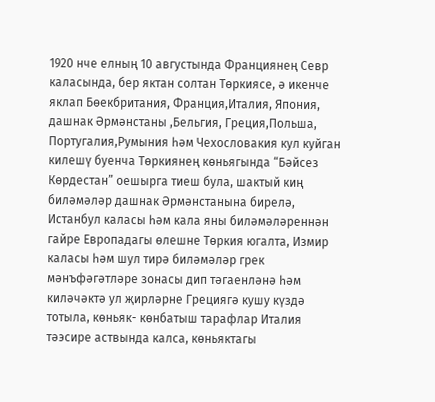1920 нче елның 10 августында Франциянең Севр каласында, бер яктан солтан Төркиясе, ә икенче яклап Бөекбритания, Франция,Италия, Япония, дашнак Әрмәнстаны ,Бельгия, Греция,Польша, Португалия,Румыния һәм Чехословакия кул куйган килешү буенча Төркиянең көньягында “Бәйсез Көрдестан” оешырга тиеш була, шактый киң биләмәләр дашнак Әрмәнстанына бирелә, Истанбул каласы һәм кала яны биләмәләреннән гайре Европадагы өлешне Төркия югалта, Измир каласы һәм шул тирә биләмәләр грек мәнъфәгәтләре зонасы дип тәгаенләнә һәм киләчәктә ул җирләрне Грециягә кушу күздә тотыла, көньяк- көнбатыш тарафлар Италия тәэсире аствында калса, көньяктагы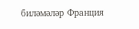биләмәләр Франция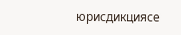юрисдикциясе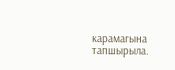карамагына тапшырыла.